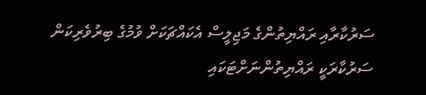ސަރުކާރާއި ރައްޔިތުންގެ މަޖިލީސް އެކައްޗަކަށް ވުމުގެ ބިރުވެރިކަން
ސަރުކާރަކީ ރައްޔިތުންނަށްޓަކައި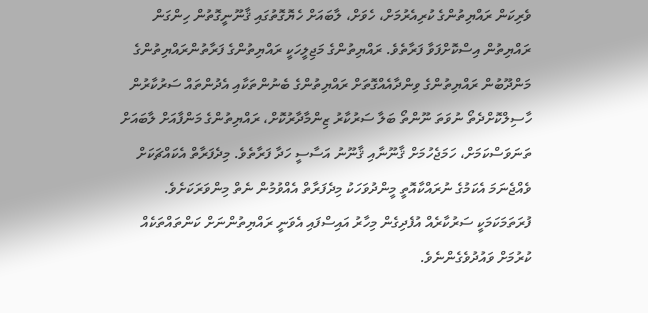ވެރިކަން ރައްޔިތުންގެ ކުރިއެރުމަށް، ހެވަށް، ލާބައަށް ހެޔޮގޮތުގައި ޤާނޫނީގޮތުން ހިންގަން ރައްޔިތުން އިސްކޮށްފަވާ ފަރާތެވެ. ރައްޔިތުންގެ މަޖިލީހަކީ ރައްޔިތުންގެ ފަރާތުންރައްޔިތުންގެ މަންދޫބުން ރައްޔިތުންގެ ވިންދާއެއްގޮތަށް ރައްޔިތުންގެ ބެނުންތަކާއި އެދުންތައް ސަރުކާރުން ހާސިލްކޮށްދެތޯ ނުވަތަ ނޫންތޯ ބަލާ ސަރުކާރު ޒިންމާދާރުކޮށް، ރައްޔިތުންގެ މަންފާއަށް ލާބައަށް ތަނަވަސްކަމަށް، ހަމަޖެހުމަށް ޤާނޫނާއި ޤާނޫނު އަސާސީ ހަދާ ފަރާތެވެ. މިދެފަރާތް އެކައްޗަކަށް ވެއްޖެނަމަ އެކަމުގެ ނުރައްކާއޮތީ މީންދުވަހަކު މިދެފަރާތް އެއްވުމުން ނެތް މިންވަރަކަށެވެ.
ފުރަތަމަކަމަކީ ސަރުކާރެއް އުފެދިގެން މިހާރު އައިސްފައި އެވަނީ ރައްޔިތުންނަށް ކަންތައްތަކެއް ކުރުމަށް ވައުދުވެގެންނެވެ.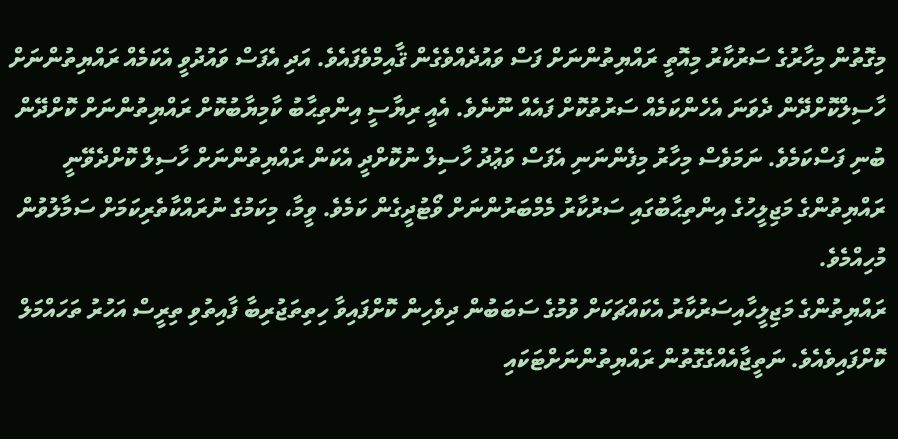މިގޮތުން މިހާރުގެ ސަރުކާރު މިއޮތީ ރައްޔިތުންނަށް ފަސް ވައުދެއްވެގެން ޤާއިމްވެފައެވެ. އަދި އެފަސް ވައުދުވީ އެކަމެއް ރައްޔިތުންނަށް ހާސިލްކޮށްދޭން ދެވަނަ އެހެންކަމެއް ސަރުތުކޮށް ފައެއް ނޫނެވެ. އެއީ ރިޔާސީ އިންތިޙާބު ކާމިޔާބުކޮށް ރައްޔިތުންނަށް ކޮށްދޭން ބުނި ފަސްކަމެވެ. ނަމަވެސް މިހާރު މިފެންނަނި އެފަސް ވަޢުދު ހާސިލް ނުކޮށްދީ އެކަން ރައްޔިތުންނަށް ހާސިލް ކޮށްދެވޭނީ ރައްޔިތުންގެ މަޖިލީހުގެ އިންތިޙާބުގައި ސަރުކާރު މެމްބަރުންނަށް ވޯޓުދީގެން ކަމެވެ. ވީމާ، މިކަމުގެ ނުރައްކާތެރިކަމަށް ސަމާލުވުން މުހިއްމެވެ.
ރައްޔިތުންގެ މަޖިލީހާއިސަރުކާރު އެކައްޗަކަށް ވުމުގެ ސަބަބުން ދިވެހިން ކޮށްފައިވާ ހިތިތަޖުރިބާ ފާއިތުވި ތިރީސް އަހުރު ތަހައްމަލް ކޮށްފައިވެއެވެ. ނަތީޖާއެއްގެގޮތުން ރައްޔިތުންނަށްޓަކައި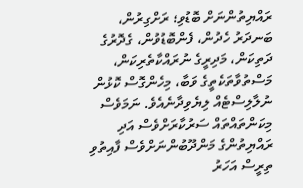ރައްޔިތުންނަށް ބޮޑުވި؛ ރަށްގިރުން، ބަނދަރު ހެދުން، ފެންބޮޑުވުން، ގެދޮރުގެ ދަތިކަން، މަދިރީގެ ނުރައްކާތެރިކަން، މަސްތުވާތަކެތީގެ ވަބާ، މިހެންގޮސް ކޮޅުން ނުލާލިސްޓެއް ލިޔެވިދާނެއެވެ. ނަމަވެސް މިކަންތައްތައް ސަރުކާރަށްވެސް އަދި ރައްޔިތުންގެ މަންދޫބުންނަށްވެސް ފާއިތުވި ތިރީސް އަހަރު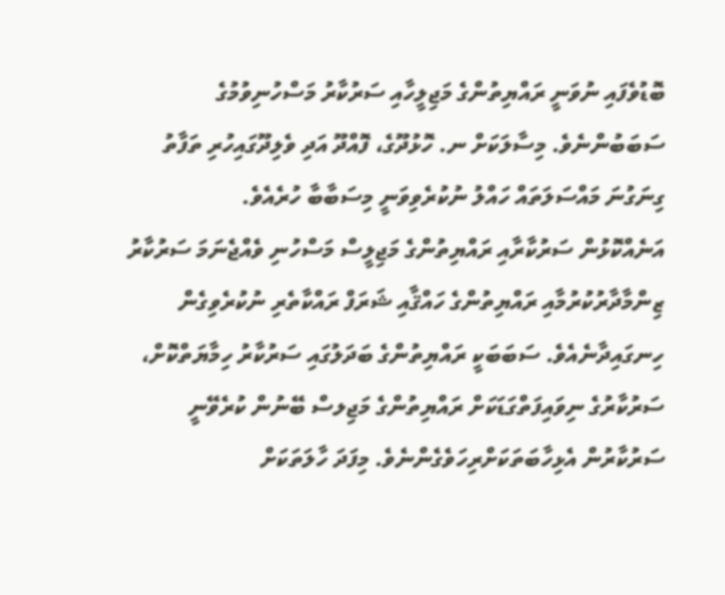ބޮޑުވެފައި ނުވަނީ ރައްޔިތުންގެ މަޖިލީހާއި ސަރުކާރު މަސްހުނިވުމުގެ ސަބަބުންނެވެ. މިސާލަކަށް ނ. ހޮޅުދޫގެ، ފޮއްދޫ އަދި ވެލިދޫގައިހުރި ތަފާތު ގިނަގުނަ މައްސަލަތައް ހައްލު ނުކުރެވިވަނީ މިސަބާބާ ހުރެއެވެ.
އަނެއްކޮޅުން ސަރުކާރާއި ރައްޔިތުންގެ މަޖިލީސް މަސްހުނި ވެއްޖެނަމަ ސަރުކާރު ޒިންމާދާރުކުރުމާއި ރައްޔިތުންގެ ހައްޤާއި ޝަރަފް ރައްކާތެރި ނުކުރެވިގެން ހިނގައިދާނެއެވެ. ސަބަބަކީ ރައްޔިތުންގެ ބަދަލުގައި ސަރުކާރު ހިމާޔަތްކޮށް، ސަރުކާރުގެ ނިވައިފަތްގަޑަކަށް ރައްޔިތުންގެ މަޖިލސް ބޭނުން ކުރެވޭނީ ސަރުކާރުން އެޅިހާބަތަކަށްރިހަވެގެންނެވެ. މިފަދަ ހާލަތަކަށް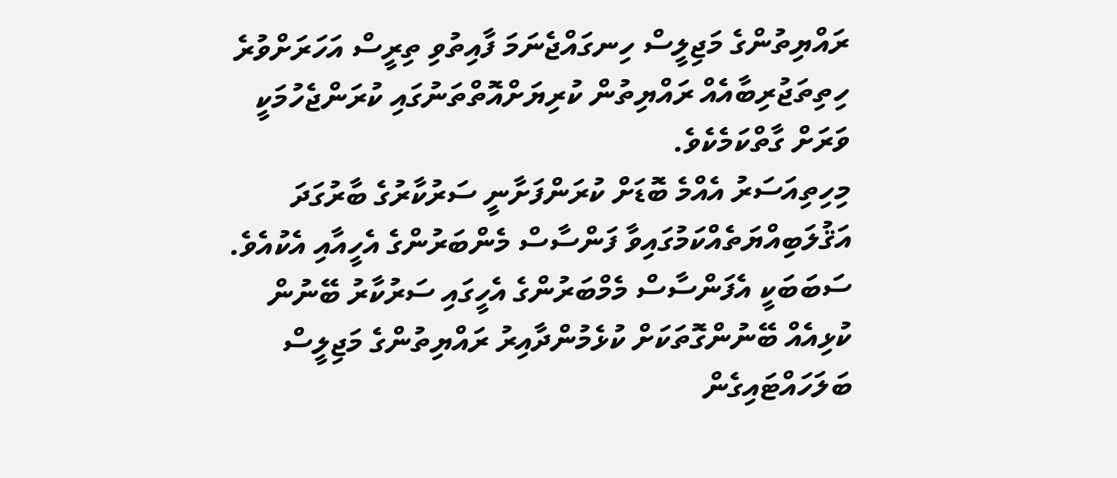ރައްޔިތުންގެ މަޖިލީސް ހިނގައްޖެނަމަ ފާއިތުވި ތިރީސް އަހަރަށްވުރެ ހިތިތަޖުރިބާއެއް ރައްޔިތުން ކުރިޔަށްއޮތްތަނުގައި ކުރަންޖެހުމަކީ ވަރަށް ގާތްކަމެކެވެ.
މިހިތިއަސަރު އެއްމެ ބޮޑަށް ކުރަންފަށާނީ ސަރުކާރުގެ ބާރުގަދަ އަޤުލަބިއްޔަތެއްކަމުގައިވާ ފަންސާސް މެންބަރުންގެ އެހީއާއި އެކުއެވެ. ސަބަބަކީ އެފަންސާސް މެމްބަރުންގެ އެހީގައި ސަރުކާރު ބޭނުން ކުޅިއެއް ބޭނުންގޮތަކަށް ކުޅެމުންދާއިރު ރައްޔިތުންގެ މަޖިލީސް ބަލަހައްޓައިގެން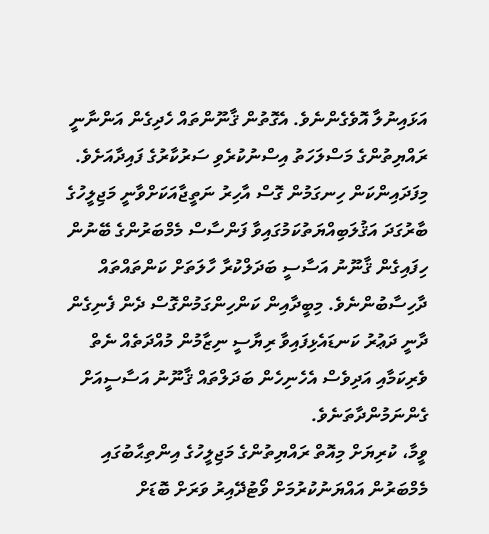އަޅައިނުލާ އޮވެގެންނެވެ. އެގޮތުން ޤާނޫންތައް ހެދިގެން އަންނާނީ ރައްޔިތުންގެ މަސްލަހަތު އިސްނުކުރެވި ސަރުކާރުގެ ފައިދާއަށެވެ. މިފަދައިންކަން ހިނގަމުން ގޮސް އާހިރު ނަތީޖާއަކަށްވާނީ މަޖިލީހުގެ ބާރުގަދަ އަޤުލަބިއްޔަތުކަމުގައިވާ ފަންސާސް މެމްބަރުންގެ ބޭނުން ހިފައިގެން ޤާނޫނު އަސާސީ ބަދަލްކުރާ ހާލަތަށް ކަންތައްތައް ދާހިސާބުންނެވެ. މިބީދާއިން ކަންހިންގަމުންގޮސް ދެން ފެނިގެން ދާނީ ދަޢުރު ކަނޑައެޅިފައިވާ ރިޔާސީ ނިޒާމުން މުއްދަތެއް ނެތް ވެރިކަމާއި އަދިވެސް އެހެނިހެން ބަދަލްތައް ޤާނޫނު އަސާސީއަށް ގެންނަމުންދާތަނެވެ.
ވީމާ، ކުރިޔަށް މިއޮތް ރައްޔިތުންގެ މަޖިލީހުގެ އިންތިޙާބުގައި މެމްބަރުން އައްޔަނުކުރުމަށް ވޯޓުދޭއިރު ވަރަށް ބޮޑަށް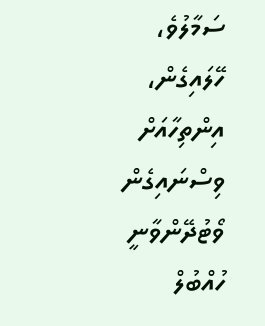ސަމާލުވެ، ހޭލައިގެން، އިންތިހާއަށް ވިސްނައިގެން ވޯޓުދޭންވާނީ ހުއްބުލް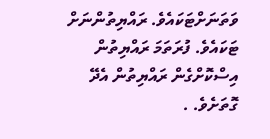ވަތަނަށްޓަކައެވެ. ރައްޔިތުންނަށް ޓަކައެވެ. ފުރަތަމަ ރައްޔިތުން އިސްކޮށްގެން ރައްޔިތުން އެދޭ ގޮތަށެވެ. .